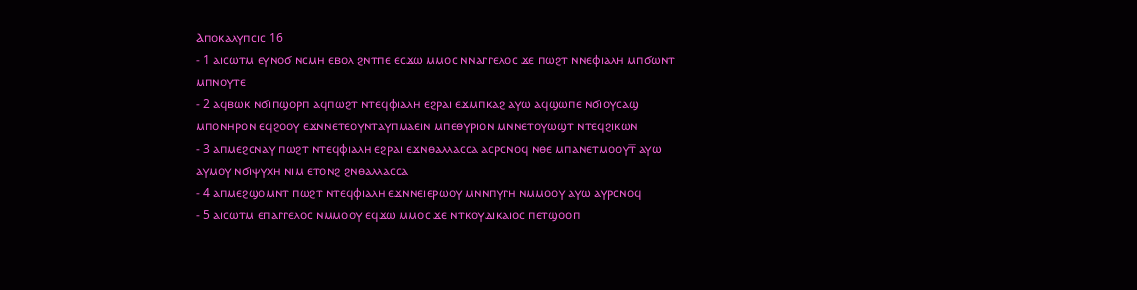Ⲁⲡⲟⲕⲁⲗⲩⲡⲥⲓⲥ 16
- 1 ⲁⲓⲥⲱⲧⲙ ⲉⲩⲛⲟϭ ⲛⲥⲙⲏ ⲉⲃⲟⲗ ϩⲛⲧⲡⲉ ⲉⲥϫⲱ ⲙⲙⲟⲥ ⲛⲛⲁⲅⲅⲉⲗⲟⲥ ϫⲉ ⲡⲱϩⲧ ⲛⲛⲉⲫⲓⲁⲗⲏ ⲙⲡϭⲱⲛⲧ ⲙⲡⲛⲟⲩⲧⲉ
- 2 ⲁϥⲃⲱⲕ ⲛϭⲓⲡϣⲟⲣⲡ ⲁϥⲡⲱϩⲧ ⲛⲧⲉϥⲫⲓⲁⲗⲏ ⲉϩⲣⲁⲓ ⲉϫⲙⲡⲕⲁϩ ⲁⲩⲱ ⲁϥϣⲱⲡⲉ ⲛϭⲓⲟⲩⲥⲁϣ ⲙⲡⲟⲛⲏⲣⲟⲛ ⲉϥϩⲟⲟⲩ ⲉϫⲛⲛⲉⲧⲉⲟⲩⲛⲧⲁⲩⲡⲙⲁⲉⲓⲛ ⲙⲡⲉⲑⲩⲣⲓⲟⲛ ⲙⲛⲛⲉⲧⲟⲩⲱϣⲧ ⲛⲧⲉϥϩⲓⲕⲱⲛ
- 3 ⲁⲡⲙⲉϩⲥⲛⲁⲩ ⲡⲱϩⲧ ⲛⲧⲉϥⲫⲓⲁⲗⲏ ⲉϩⲣⲁⲓ ⲉϫⲛⲑⲁⲗⲗⲁⲥⲥⲁ ⲁⲥⲣⲥⲛⲟϥ ⲛⲑⲉ ⲙⲡⲁⲛⲉⲧⲙⲟⲟⲩⲧ̅ ⲁⲩⲱ ⲁⲩⲙⲟⲩ ⲛϭⲓⲯⲩⲭⲏ ⲛⲓⲙ ⲉⲧⲟⲛϩ ϩⲛⲑⲁⲗⲗⲁⲥⲥⲁ
- 4 ⲁⲡⲙⲉϩϣⲟⲙⲛⲧ ⲡⲱϩⲧ ⲛⲧⲉϥⲫⲓⲁⲗⲏ ⲉϫⲛⲛⲉⲓⲉⲣⲱⲟⲩ ⲙⲛⲛⲡⲩⲅⲏ ⲛⲙⲙⲟⲟⲩ ⲁⲩⲱ ⲁⲩⲣⲥⲛⲟϥ
- 5 ⲁⲓⲥⲱⲧⲙ ⲉⲡⲁⲅⲅⲉⲗⲟⲥ ⲛⲙⲙⲟⲟⲩ ⲉϥϫⲱ ⲙⲙⲟⲥ ϫⲉ ⲛⲧⲕⲟⲩⲇⲓⲕⲁⲓⲟⲥ ⲡⲉⲧϣⲟⲟⲡ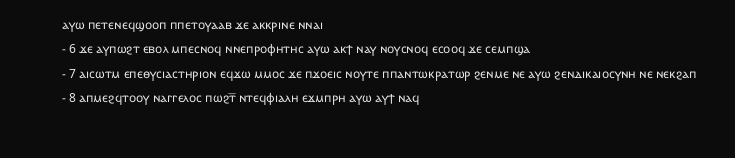ⲁⲩⲱ ⲡⲉⲧⲉⲛⲉϥϣⲟⲟⲡ ⲡⲡⲉⲧⲟⲩⲁⲁⲃ ϫⲉ ⲁⲕⲕⲣⲓⲛⲉ ⲛⲛⲁⲓ
- 6 ϫⲉ ⲁⲩⲡⲱϩⲧ ⲉⲃⲟⲗ ⲙⲡⲉⲥⲛⲟϥ ⲛⲛⲉⲡⲣⲟⲫⲏⲧⲏⲥ ⲁⲩⲱ ⲁⲕϯ ⲛⲁⲩ ⲛⲟⲩⲥⲛⲟϥ ⲉⲥⲟⲟϥ ϫⲉ ⲥⲉⲙⲡϣⲁ
- 7 ⲁⲓⲥⲱⲧⲙ ⲉⲡⲉⲑⲩⲥⲓⲁⲥⲧⲏⲣⲓⲟⲛ ⲉϥϫⲱ ⲙⲙⲟⲥ ϫⲉ ⲡϫⲟⲉⲓⲥ ⲛⲟⲩⲧⲉ ⲡⲡⲁⲛⲧⲱⲕⲣⲁⲧⲱⲣ ϩⲉⲛⲙⲉ ⲛⲉ ⲁⲩⲱ ϩⲉⲛⲇⲓⲕⲁⲓⲟⲥⲩⲛⲏ ⲛⲉ ⲛⲉⲕϩⲁⲡ
- 8 ⲁⲡⲙⲉϩϥⲧⲟⲟⲩ ⲛⲁⲅⲅⲉⲗⲟⲥ ⲡⲱϩⲧ̅ ⲛⲧⲉϥⲫⲓⲁⲗⲏ ⲉϫⲙⲡⲣⲏ ⲁⲩⲱ ⲁⲩϯ ⲛⲁϥ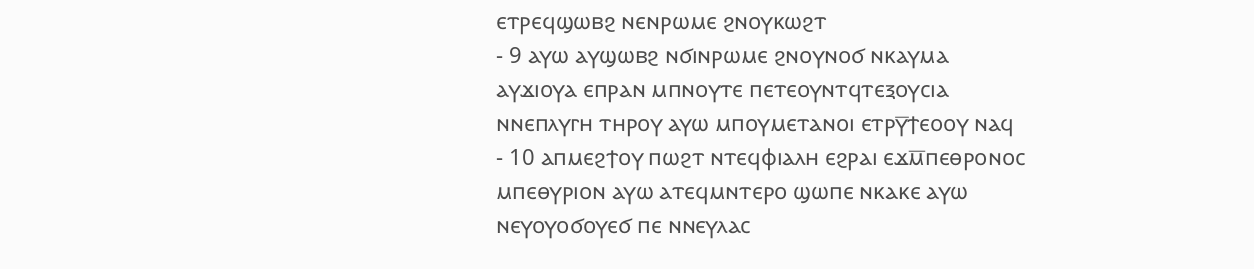ⲉⲧⲣⲉϥϣⲱⲃϩ ⲛⲉⲛⲣⲱⲙⲉ ϩⲛⲟⲩⲕⲱϩⲧ
- 9 ⲁⲩⲱ ⲁⲩϣⲱⲃϩ ⲛϭⲓⲛⲣⲱⲙⲉ ϩⲛⲟⲩⲛⲟϭ ⲛⲕⲁⲩⲙⲁ ⲁⲩϫⲓⲟⲩⲁ ⲉⲡⲣⲁⲛ ⲙⲡⲛⲟⲩⲧⲉ ⲡⲉⲧⲉⲟⲩⲛⲧϥⲧⲉⲝⲟⲩⲥⲓⲁ ⲛⲛⲉⲡⲗⲩⲅⲏ ⲧⲏⲣⲟⲩ ⲁⲩⲱ ⲙⲡⲟⲩⲙⲉⲧⲁⲛⲟⲓ ⲉⲧⲣⲩ̅ϯⲉⲟⲟⲩ ⲛⲁϥ
- 10 ⲁⲡⲙⲉϩϯⲟⲩ ⲡⲱϩⲧ ⲛⲧⲉϥⲫⲓⲁⲗⲏ ⲉϩⲣⲁⲓ ⲉϫⲙ̅ⲡⲉⲑⲣⲟⲛⲟⲥ ⲙⲡⲉⲑⲩⲣⲓⲟⲛ ⲁⲩⲱ ⲁⲧⲉϥⲙⲛⲧⲉⲣⲟ ϣⲱⲡⲉ ⲛⲕⲁⲕⲉ ⲁⲩⲱ ⲛⲉⲩⲟⲩⲟϭⲟⲩⲉϭ ⲡⲉ ⲛⲛⲉⲩⲗⲁⲥ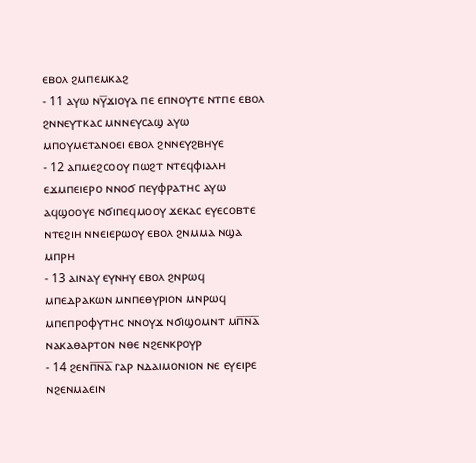ⲉⲃⲟⲗ ϩⲙⲡⲉⲙⲕⲁϩ
- 11 ⲁⲩⲱ ⲛⲩ̅ϫⲓⲟⲩⲁ ⲡⲉ ⲉⲡⲛⲟⲩⲧⲉ ⲛⲧⲡⲉ ⲉⲃⲟⲗ ϩⲛⲛⲉⲩⲧⲕⲁⲥ ⲙⲛⲛⲉⲩⲥⲁϣ ⲁⲩⲱ ⲙⲡⲟⲩⲙⲉⲧⲁⲛⲟⲉⲓ ⲉⲃⲟⲗ ϩⲛⲛⲉⲩϩⲃⲏⲩⲉ
- 12 ⲁⲡⲙⲉϩⲥⲟⲟⲩ ⲡⲱϩⲧ ⲛⲧⲉϥⲫⲓⲁⲗⲏ ⲉϫⲙⲡⲉⲓⲉⲣⲟ ⲛⲛⲟϭ ⲡⲉⲩⲫⲣⲁⲧⲏⲥ ⲁⲩⲱ ⲁϥϣⲟⲟⲩⲉ ⲛϭⲓⲡⲉϥⲙⲟⲟⲩ ϫⲉⲕⲁⲥ ⲉⲩⲉⲥⲟⲃⲧⲉ ⲛⲧⲉϩⲓⲏ ⲛⲛⲉⲓⲉⲣⲱⲟⲩ ⲉⲃⲟⲗ ϩⲛⲙⲙⲁ ⲛϣⲁ ⲙⲡⲣⲏ
- 13 ⲁⲓⲛⲁⲩ ⲉⲩⲛⲏⲩ ⲉⲃⲟⲗ ϩⲛⲣⲱϥ ⲙⲡⲉⲇⲣⲁⲕⲱⲛ ⲙⲛⲡⲉⲑⲩⲣⲓⲟⲛ ⲙⲛⲣⲱϥ ⲙⲡⲉⲡⲣⲟⲫⲩⲧⲏⲥ ⲛⲛⲟⲩϫ ⲛϭⲓϣⲟⲙⲛⲧ ⲙⲡ̅ⲛ̅ⲁ̅ ⲛⲁⲕⲁⲑⲁⲣⲧⲟⲛ ⲛⲑⲉ ⲛϩⲉⲛⲕⲣⲟⲩⲣ
- 14 ϩⲉⲛⲡ̅ⲛ̅ⲁ̅ ⲅⲁⲣ ⲛⲇⲁⲓⲙⲟⲛⲓⲟⲛ ⲛⲉ ⲉⲩⲉⲓⲣⲉ ⲛϩⲉⲛⲙⲁⲉⲓⲛ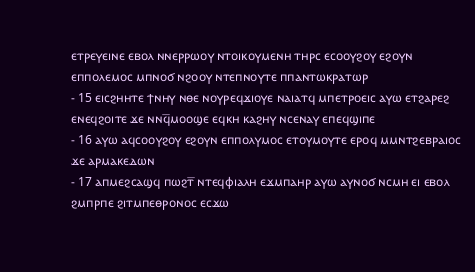ⲉⲧⲣⲉⲩⲉⲓⲛⲉ ⲉⲃⲟⲗ ⲛⲛⲉⲣⲣⲱⲟⲩ ⲛⲧⲟⲓⲕⲟⲩⲙⲉⲛⲏ ⲧⲏⲣⲥ ⲉⲥⲟⲟⲩϩⲟⲩ ⲉϩⲟⲩⲛ ⲉⲡⲡⲟⲗⲉⲙⲟⲥ ⲙⲡⲛⲟϭ ⲛϩⲟⲟⲩ ⲛⲧⲉⲡⲛⲟⲩⲧⲉ ⲡⲡⲁⲛⲧⲱⲕⲣⲁⲧⲱⲣ
- 15 ⲉⲓⲥϩⲏⲏⲧⲉ ϯⲛⲏⲩ ⲛⲑⲉ ⲛⲟⲩⲣⲉϥϫⲓⲟⲩⲉ ⲛⲁⲓⲁⲧϥ ⲙⲡⲉⲧⲣⲟⲉⲓⲥ ⲁⲩⲱ ⲉⲧϩⲁⲣⲉϩ ⲉⲛⲉϥϩⲟⲓⲧⲉ ϫⲉ ⲛⲛϥ̅ⲙⲟⲟϣⲉ ⲉϥⲕⲏ ⲕⲁϩⲏⲩ ⲛⲥⲉⲛⲁⲩ ⲉⲡⲉϥϣⲓⲡⲉ
- 16 ⲁⲩⲱ ⲁϥⲥⲟⲟⲩϩⲟⲩ ⲉϩⲟⲩⲛ ⲉⲡⲡⲟⲗⲩⲙⲟⲥ ⲉⲧⲟⲩⲙⲟⲩⲧⲉ ⲉⲣⲟϥ ⲙⲙⲛⲧϩⲉⲃⲣⲁⲓⲟⲥ ϫⲉ ⲁⲣⲙⲁⲕⲉⲇⲱⲛ
- 17 ⲁⲡⲙⲉϩⲥⲁϣϥ ⲡⲱϩⲧ̅ ⲛⲧⲉϥⲫⲓⲁⲗⲏ ⲉϫⲙⲡⲁⲏⲣ ⲁⲩⲱ ⲁⲩⲛⲟϭ ⲛⲥⲙⲏ ⲉⲓ ⲉⲃⲟⲗ ϩⲙⲡⲣⲡⲉ ϩⲓⲧⲙⲡⲉⲑⲣⲟⲛⲟⲥ ⲉⲥϫⲱ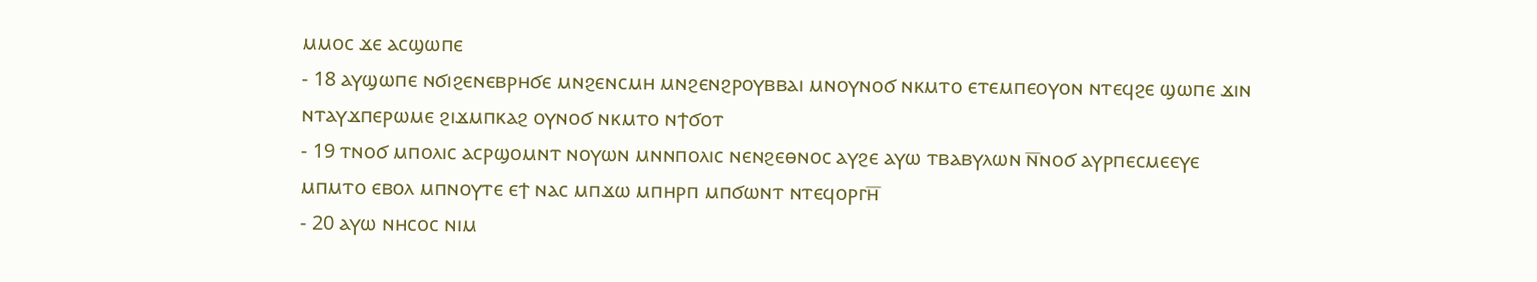ⲙⲙⲟⲥ ϫⲉ ⲁⲥϣⲱⲡⲉ
- 18 ⲁⲩϣⲱⲡⲉ ⲛϭⲓϩⲉⲛⲉⲃⲣⲏϭⲉ ⲙⲛϩⲉⲛⲥⲙⲏ ⲙⲛϩⲉⲛϩⲣⲟⲩⲃⲃⲁⲓ ⲙⲛⲟⲩⲛⲟϭ ⲛⲕⲙⲧⲟ ⲉⲧⲉⲙⲡⲉⲟⲩⲟⲛ ⲛⲧⲉϥϩⲉ ϣⲱⲡⲉ ϫⲓⲛ ⲛⲧⲁⲩϫⲡⲉⲣⲱⲙⲉ ϩⲓϫⲙⲡⲕⲁϩ ⲟⲩⲛⲟϭ ⲛⲕⲙⲧⲟ ⲛϯϭⲟⲧ
- 19 ⲧⲛⲟϭ ⲙⲡⲟⲗⲓⲥ ⲁⲥⲣϣⲟⲙⲛⲧ ⲛⲟⲩⲱⲛ ⲙⲛⲛⲡⲟⲗⲓⲥ ⲛⲉⲛϩⲉⲑⲛⲟⲥ ⲁⲩϩⲉ ⲁⲩⲱ ⲧⲃⲁⲃⲩⲗⲱⲛ ⲛ̅ⲛⲟϭ ⲁⲩⲣⲡⲉⲥⲙⲉⲉⲩⲉ ⲙⲡⲙⲧⲟ ⲉⲃⲟⲗ ⲙⲡⲛⲟⲩⲧⲉ ⲉϯ ⲛⲁⲥ ⲙⲡϫⲱ ⲙⲡⲏⲣⲡ ⲙⲡϭⲱⲛⲧ ⲛⲧⲉϥⲟⲣⲅⲏ̅
- 20 ⲁⲩⲱ ⲛⲏⲥⲟⲥ ⲛⲓⲙ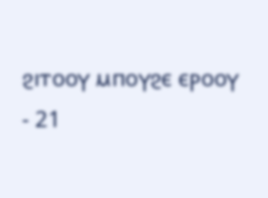ϩⲓⲧⲟⲟⲩ ⲙⲡⲟⲩϩⲉ ⲉⲣⲟⲟⲩ
- 21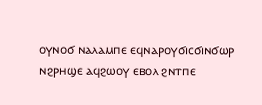ⲟⲩⲛⲟϭ ⲛⲁⲗⲁⲙⲡⲉ ⲉϥⲛⲁⲣⲟⲩϭⲓⲥϭⲓⲛϭⲱⲣ ⲛϩⲣⲏϣⲉ ⲁϥϩⲱⲟⲩ ⲉⲃⲟⲗ ϩⲛⲧⲡⲉ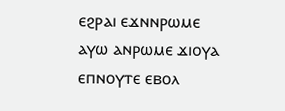ⲉϩⲣⲁⲓ ⲉϫⲛⲛⲣⲱⲙⲉ ⲁⲩⲱ ⲁⲛⲣⲱⲙⲉ ϫⲓⲟⲩⲁ ⲉⲡⲛⲟⲩⲧⲉ ⲉⲃⲟⲗ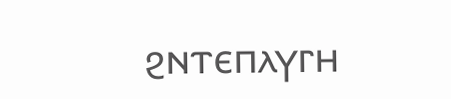ϩⲛⲧⲉⲡⲗⲩⲅⲏ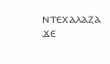ⲛⲧⲉⲭⲁⲗⲁⲍⲁ ϫⲉ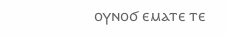ⲟⲩⲛⲟϭ ⲉⲙⲁⲧⲉ ⲧⲉ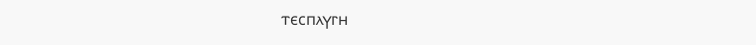ⲧⲉⲥⲡⲗⲩⲅⲏ